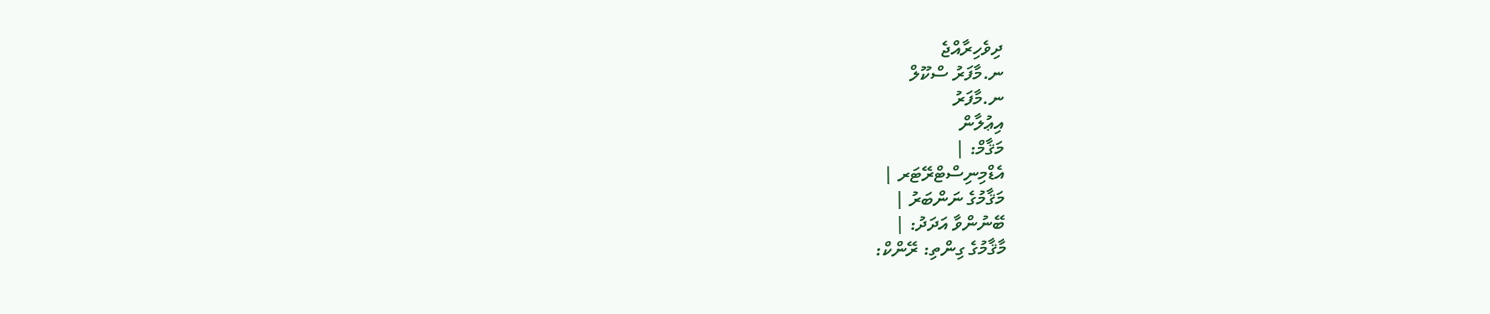ދިވެހިރާއްޖެ
ނ.މާފަރު ސްކޫލް
ނ.މާފަރު
އިޢުލާން
މަޤާމް: |
އެޑްމިނިސްޓްރޭޓަރ |
މަޤާމުގެ ނަންބަރު |
ބޭނުންވާ އަދަދު: |
މާޤާމުގެ ގިންތި: ރޭންކް: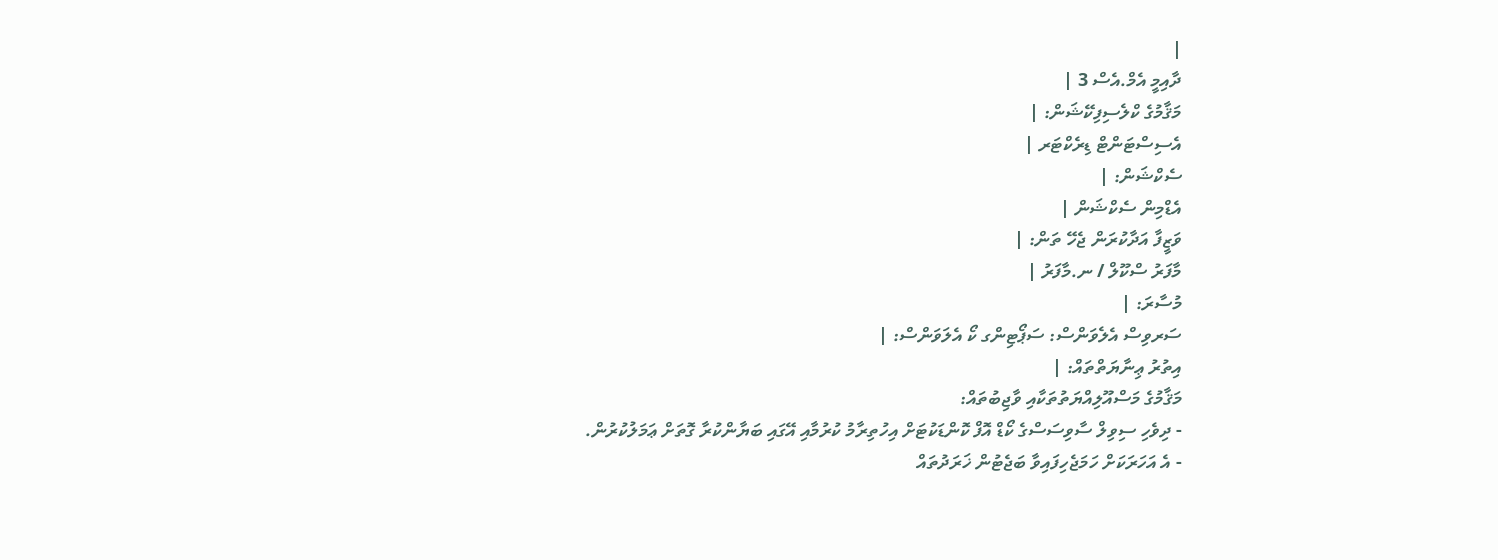|
ދާއިމީ އެމް.އެސް 3 |
މަޤާމުގެ ކްލެސިފިކޭޝަން: |
އެސިސްޓަންޓް ޑިރެކްޓަރ |
ސެކްޝަން: |
އެޑްމިން ސެކްޝަން |
ވަޒީފާ އަދާކުރަން ޖެހޭ ތަން: |
މާފަރު ސްކޫލް / ނ.މާފަރު |
މުސާރަ: |
ސަރވިސް އެލެވަންސް: ސަޕޯޓިންގ ކޯ އެލަވަންސް: |
އިތުރު ޢިނާޔަތްތައް: |
މަޤާމުގެ މަސްއޫލިއްޔަތުތަކާއި ވާޖިބުތައް:
- ދިވެހި ސިވިލް ސާވިސަސްގެ ކޯޑް އޮފް ކޮންޑަކުޓަށް އިހުތިރާމު ކުރުމާއި އޭގައި ބަޔާންކުރާ ގޮތަށް ޢަމަލުކުރުން.
- އެ އަހަރަކަށް ހަމަޖެހިފައިވާ ބަޖެޓުން ޚަރަދުތައް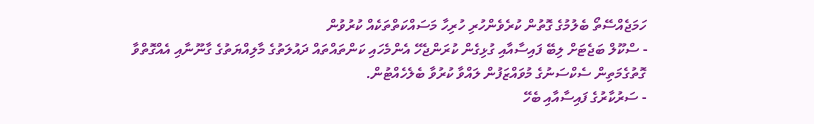ހަމަޖެއްސޭތޯ ބެލުމުގެ ގޮތުން ކުރެވެންހުރި ހުރިހާ މަސައްކަތްތަކެއް ކުރުވުން
- ސްކޫލް ބަޖެޓަށް ލިބޭ ފައިސާއާއި ގުޅިގެން ކުރަންޖެހޭ އެންމެހައި ކަންތައްތައް ދައުލަތުގެ މާލިއްޔަތުގެ ގާނޫނާއި އެއްގޮތްވާ ގޮތުގެމަތިން ސެކްސަނުގެ މުވައްޒަފުން ލައްވާ ކުރުވާ ބެލެހެއްޓުން.
- ސަރުކާރުގެ ފައިސާއާއި ބެހޭ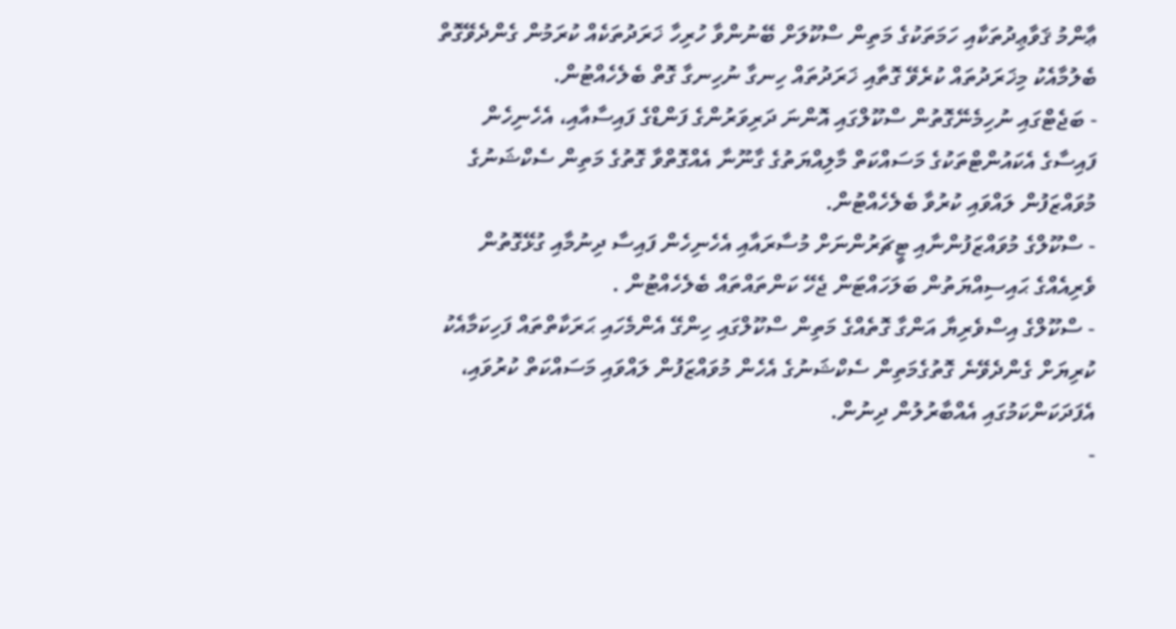ޢާންމު ޤަވާޢިދުތަކާއި ހަމަތަކުގެ މަތިން ސްކޫލަށް ބޭނުންވާ ހުރިހާ ޚަރަދުތަކެއް ކުރަމުން ގެންދެވޭގޮތް ބެލުމާއެކު މިޚަރަދުތައް ކުރެވޭ ގޮތާއި ޚަރަދުތައް ހިނގާ ނުހިނގާ ގޮތް ބެލެހެއްޓުން.
- ބަޖެޓްގައި ނުހިމެނޭގޮތުން ސްކޫލްގައި އޮންނަ ދަރިވަރުންގެ ފަންޑްގެ ފައިސާއާއި، އެހެނިހެން ފައިސާގެ އެކައުންޓްތަކުގެ މަސައްކަތް މާލިއްޔަތުގެ ގާނޫނާ އެއްގޮތްވާ ގޮތުގެ މަތިން ސެކްޝަނުގެ މުވައްޒަފުން ލައްވައި ކުރުވާ ބެލެހެއްޓުން.
- ސްކޫލްގެ މުވައްޒަފުންނާއި ޓީޗަރުންނަށް މުސާރައާއި އެހެނިހެން ފައިސާ ދިނުމާއި ގުޅޭގޮތުން ވެރިއެއްގެ ޙައިސިއްޔަތުން ބަލަހައްޓަން ޖެހޭ ކަންތައްތައް ބެލެހެއްޓުން .
- ސްކޫލްގެ އިސްވެރިޔާ އަންގާ ގޮތެއްގެ މަތިން ސްކޫލްގައި ހިންގޭ އެންމެހައި ޙަރަކާތްތައް ފަހިކަމާއެކު ކުރިޔަށް ގެންދެވޭނެ ގޮތުގެމަތިން ސެކްޝަނުގެ އެހެން މުވައްޒަފުން ލައްވައި މަސައްކަތް ކުރުވައި، އެފަދަކަންކަމުގައި އެއްބާރުލުން ދިނުން.
-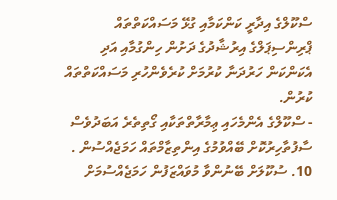ސްކޫލްގެ އިދާރީ ކަންކަމާއި ގުޅޭ މަސައްކަތްތައް ޕްރިންސިޕަލްގެ އިރުޝާދުގެ ދަށުން ހިންގުމާއި އަދި އެކަންކަން ހަރުދަނާ ކުރުމަށް ކުރެވެންހުރި މަސައްކަތްތައް ކުރުން.
- ސްކޫލްގެ އެންމެހައި ޢިމާރާތްތަކާއި ގޯތިތެރެ އަބަދުވެސް ސާފުތާހިރުކޮށް ބޭއްވުމުގެ އިންތިޒާމްތައް ހަމަޖެއްސުން .
10. ސުކޫލަށް ބޭނުންވާ މުވައްޒަފުން ހަމަޖެއްސުމަށް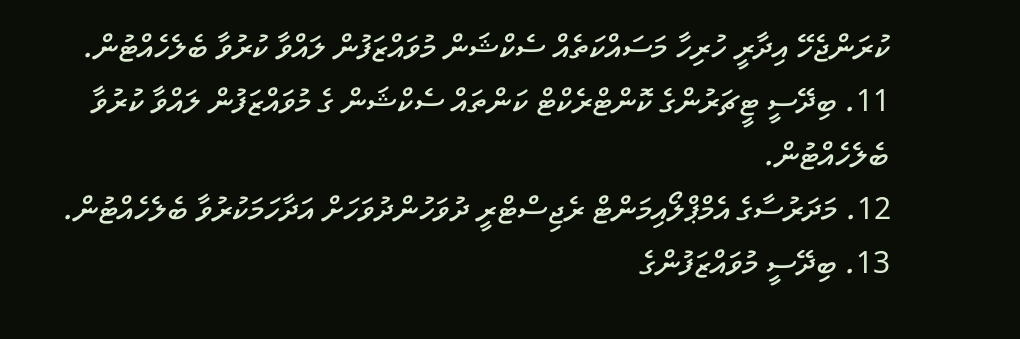ކުރަންޖެހޭ އިދާރީ ހުރިހާ މަސައްކަތެއް ސެކްޝަން މުވައްޒަފުން ލައްވާ ކުރުވާ ބެލެހެއްޓުން.
11. ބިދޭސީ ޓީޗަރުންގެ ކޮންޓްރެކްޓް ކަންތައް ސެކްޝަން ގެ މުވައްޒަފުން ލައްވާ ކުރުވާ ބެލެހެއްޓުން.
12. މަދަރުސާގެ އެމްޕްލޯއިމަންޓް ރެޖިސްޓްރީ ދުވަހުންދުވަހަށް އަދާހަމަކުރުވާ ބެލެހެއްޓުން.
13. ބިދޭސީ މުވައްޒަފުންގެ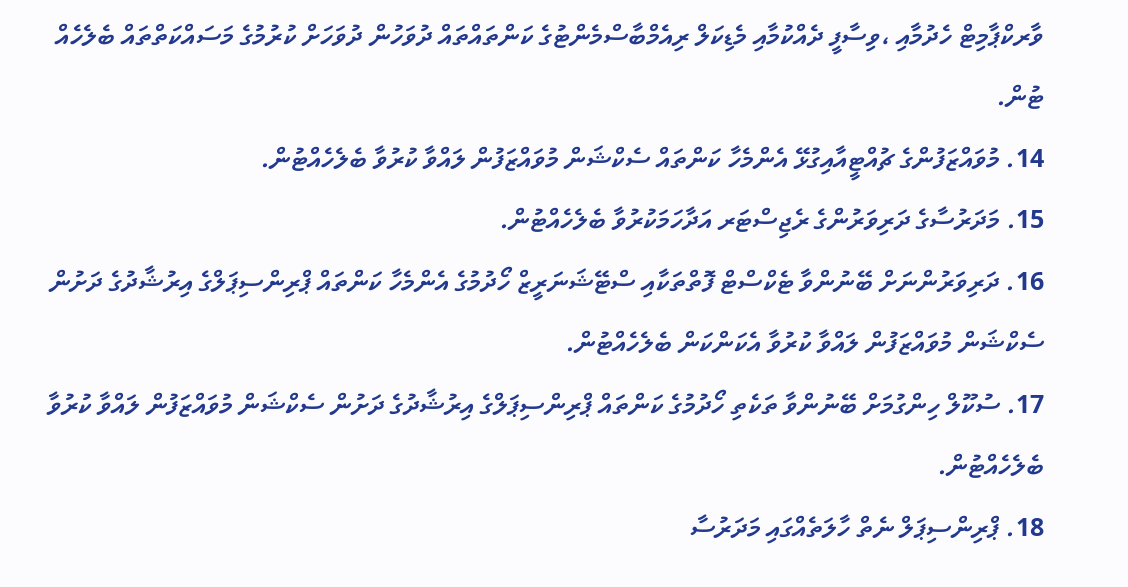ވާރކްޕާމިޓް ހެދުމާއި ،ވިސާފީ ދެއްކުމާއި މެޑިކަލް ރިއެމްބާސްމެންޓުގެ ކަންތައްތައް ދުވަހުން ދުވަހަށް ކުރުމުގެ މަސައްކަތްތައް ބެލެހެއް ޓުން.
14. މުވައްޒަފުންގެ ޗުއްޓީއާއިގުޅޭ އެންމެހާ ކަންތައް ސެކްޝަން މުވައްޒަފުން ލައްވާ ކުރުވާ ބެލެހެއްޓުން.
15. މަދަރުސާގެ ދަރިވަރުންގެ ރެޖިސްޓަރ އަދާހަމަކުރުވާ ބެލެހެއްޓުން.
16. ދަރިވަރުންނަށް ބޭނުންވާ ޓެކްސްޓް ފޮތްތަކާއި ސްޓޭޝަނަރީޒް ހޯދުމުގެ އެންމެހާ ކަންތައް ޕްރިންސިޕަލްގެ އިރުޝާދުގެ ދަށުން ސެކްޝަން މުވައްޒަފުން ލައްވާ ކުރުވާ އެކަންކަން ބެލެހެއްޓުން.
17. ސުކޫލް ހިންގުމަށް ބޭނުންވާ ތަކެތި ހޯދުމުގެ ކަންތައް ޕްރިންސިޕަލްގެ އިރުޝާދުގެ ދަށުން ސެކްޝަން މުވައްޒަފުން ލައްވާ ކުރުވާ ބެލެހެއްޓުން.
18. ޕްރިންސިޕަލް ނެތް ހާލަތެއްގައި މަދަރުސާ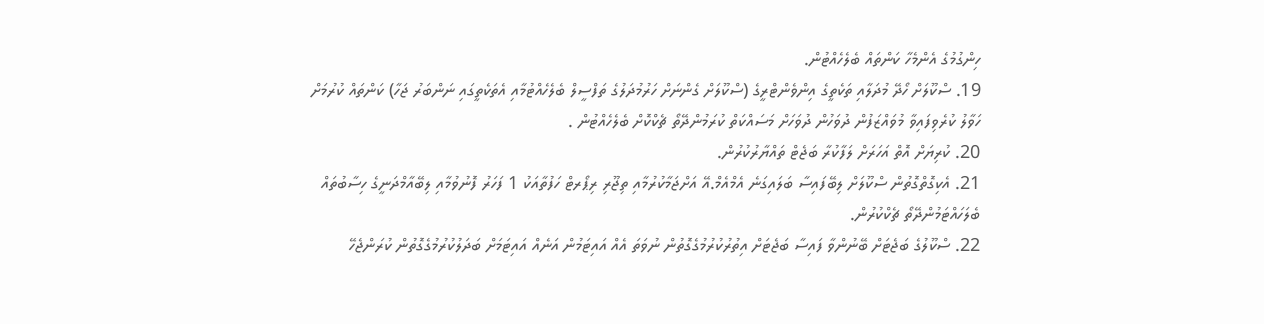ހިންގުމުގެ އެންމެހާ ކަންތައް ބެލެހެއްޓުން.
19. ސްކޫލަށް ހޯދޭ މުދަލާއި ތަކެތީގެ އިންވެންޓްރީގެ (ސްކޫލަށް ގެންނަށް ހަރުމުދަލުގެ ތަފްސީލް ބެލެހެއްޓުމާއި އެތަކެތީގައި ނަންބަރު ޖަހާ) ކަންތައް ކުރުމަށް ހަވާލު ކުރެވިފައިވާ މުވައްޒަފުން ދުވަހުން ދުވަހަށް މަސައްކަތް ކުރަމުންދޭތޯ ޗެކްކޮށް ބެލެހެއްޓުން .
20. ކުރިޔަށް އޮތް އަހަރަށް ލަފާކުރާ ބަޖެޓް ތައްޔާރުކުރުން.
21. އެކިގޮތްގޮތުން ސްކޫލަށް ލިބޭފައިސާ ބަލައިގަނެ އެމްއެމް.އޭ އަށްޖަމާކުރުމާއި ތިޖޫރި ރިޕޯރޓް ހަފުތާއަކު 1 ފަހަރު ފޮނުވުމާއި ލިބޭއާމްދަނީގެ ހިސާބުތައް ބެލަހައްޓަމުންދޭތޯ ޗެކްކުރުން.
22. ސްކޫލުގެ ބަޖެޓަށް ބޭނުންވާ ފައިސާ ބަޖެޓަށް އިތުރުކުރުމުގެގޮތުން ނުވަތަ އެއް އައިޓަމުން އަނެއް އައިޓަމަށް ބަދަލުކުރުމުގެގޮތުން ކުރަންޖެހޭ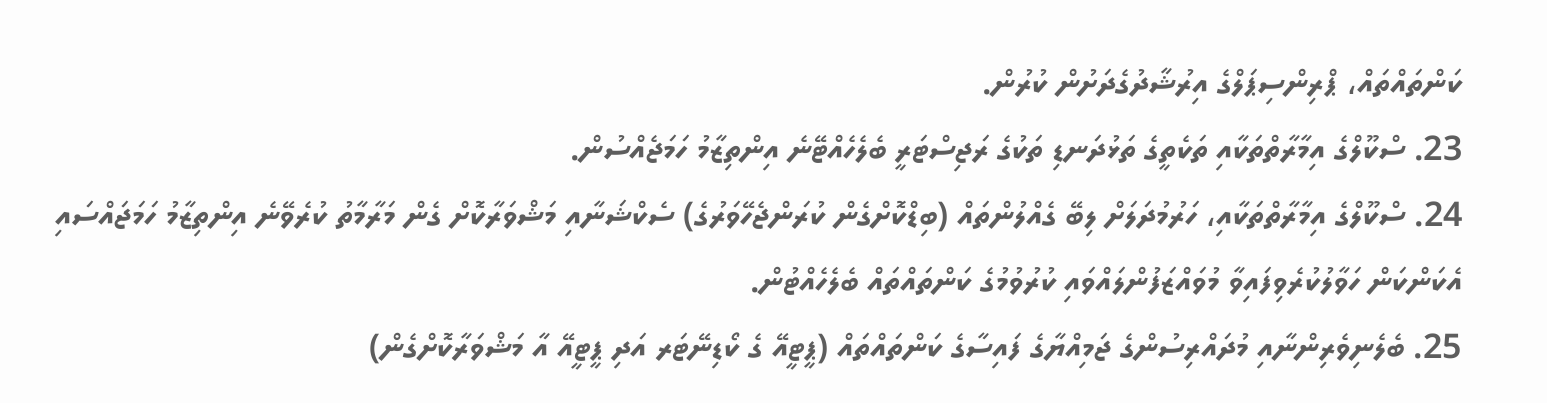ކަންތައްތައް، ޕްރިންސިޕަލްގެ އިރުޝާދުގެދަށުން ކުރުން.
23. ސްކޫލްގެ އިމާރާތްތަކާއި ތަކެތީގެ ތަޅުދަނޑި ތަކުގެ ރަޖިސްޓަރީ ބެލެހެއްޓޭނެ އިންތިޒާމު ހަމަޖެއްސުން.
24. ސްކޫލްގެ އިމާރާތްތަކާއި، ހަރުމުދަލަށް ލިބޭ ގެއްލުންތައް (ބިޑްކޮށްގެން ކުރަންޖެހޭވަރުގެ) ސެކްޝަނާއި މަޝްވަރާކޮށް ގެން މަރާމާތު ކުރެވޭނެ އިންތިޒާމު ހަމަޖައްސައި އެކަންކަން ހަވާލުކުރެވިފައިވާ މުވައްޒަފުންލައްވައި ކުރުވުމުގެ ކަންތައްތައް ބެލެހެއްޓުން.
25. ބެލެނިވެރިންނާއި މުދައްރިސުންގެ ޖަމިއްޔާގެ ފައިސާގެ ކަންތައްތައް (ޕީޓީއޭ ގެ ކޯޑިނޭޓަރ އަދި ޕީޓީއޭ އާ މަޝްވަރާކޮށްގެން)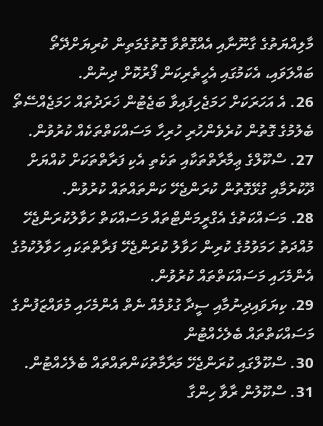މާލިއްޔަތުގެ ގާނޫނާއި އެއްގޮތްވާ ގޮތުގެމަތިން ކުރިޔަށްދޭތޯ ބައްލަވައި، އެކަމުގައި އެހީތެރިކަން ފޯރުކޮށް ދިނުން.
26. އެ އަހަރަކަށް ހަމަޖެހިފައިވާ ބަޖެޓުން ޚަރަދުތައް ހަމަޖެއްސޭތޯ ބެލުމުގެ ގޮތުން ކުރެވެންހުރި ހުރިހާ މަސައްކަތްތަކެއް ކުރުވުން.
27. ސްކޫލްގެ ޢިމާރާތްތަކާއި ތަކެތި އެކި ފަރާތްތަކަށް ކުއްޔަށް ދޫކުރުމާއި ގުޅޭގޮތުން ކުރަންޖެހޭ ކަންތައްތައް ކުރުވުން.
28. މަސައްކަތުގެ އެގްރީމަންޓްތައް މަސައްކަތް ހަވާލުކުރަންޖެހޭ މުއްދަތު ހަމަވުމުގެ ކުރިން ހަވާލު ކުރަންޖެހޭ ފަރާތްތަކައި ހަވާލުކުމުގެ އެންމެހައި މަސައްކަތްތައް ކުރުވުން.
29. ކިޔަވައިދިނުމާއި ސީދާ ގުޅުމެއް ނެތް އެންމެހައި މުވައްޒަފުންގެ މަސައްކަތްތައް ބެލެހެއްޓުން
30. ސްކޫލްގައި ކުރަންޖެހޭ މަރާމާތުކަންތައްތައް ބެލެހެއްޓުން.
31. ސްކޫލުން ރާވާ ހިންގާ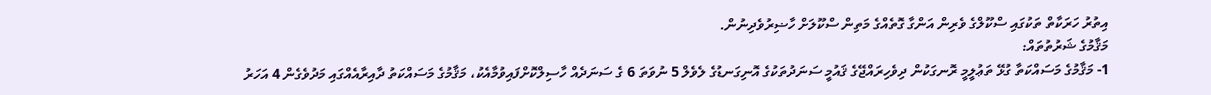އިތުރު ހަރަކާތް ތަކުގައި ސްކޫލްގެ ވެރިން އަންގާ ގޮތެއްގެ މަތިން ސްކޫލަށް ހާޟިރުވެދިނުން.
މަޤާމުގެ ޝަރުތުތައް:
1- މަޤާމުގެ މަސައްކަތާ ގުޅޭ ތަޢުލީމީ ރޮނގަކުން ދިވެހިރައްޖޭގެ ޤައުމީ ސަނަދުތަކުގެ އޮނިގަނޑުގެ ލެވެލް 5 ނުވަތަ 6 ގެ ސަނަދެއް ހާސިލްކޮށްފައިވުމާއެކު، މަޤާމުގެ މަސައްކަތު ދާއިރާއެއްގައި މަދުވެގެން 4 އަހަރު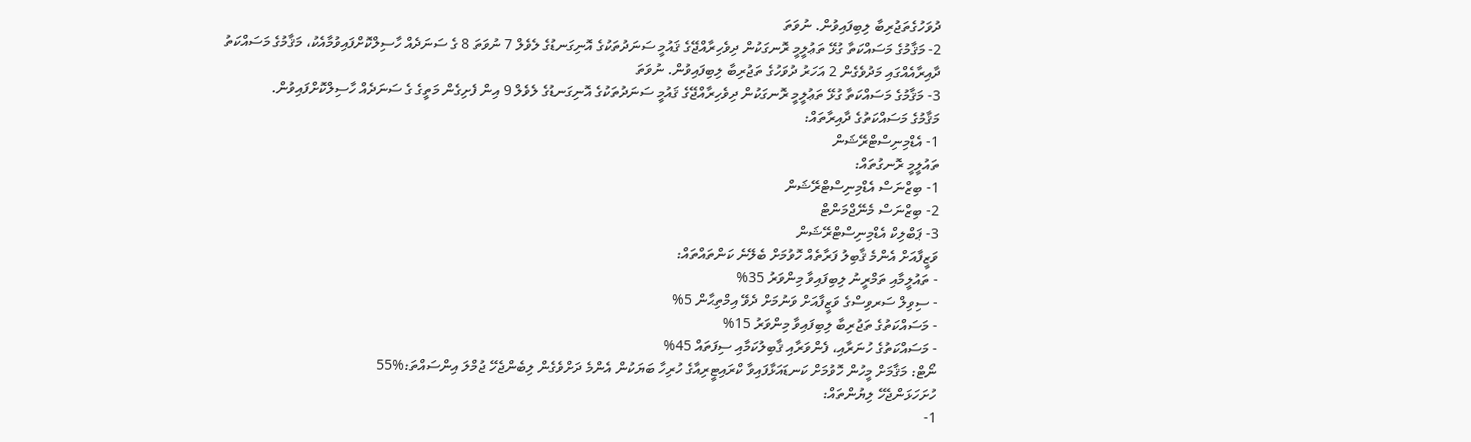ދުވަހުގެތަޖުރިބާ ލިބިފައިވުން. ނުވަތަ
2- މަޤާމުގެ މަސައްކަތާ ގުޅޭ ތަޢުލީމީ ރޮނގަކުން ދިވެހިރާއްޖޭގެ ޤައުމީ ސަނަދުތަކުގެ އޮނިގަނޑުގެ ލެވެލް 7 ނުވަތަ 8 ގެ ސަނަދެއް ހާސިލްކޮށްފައިވުމާއެކު، މަޤާމުގެ މަސައްކަތު ދާއިރާއެއްގައި މަދުވެގެން 2 އަހަރު ދުވަހުގެ ތަޖުރިބާ ލިބިފައިވުން. ނުވަތަ
3- މަޤާމުގެ މަސައްކަތާ ގުޅޭ ތަޢުލީމީ ރޮނގަކުން ދިވެހިރާއްޖޭގެ ޤައުމީ ސަނަދުތަކުގެ އޮނިގަނޑުގެ ލެވެލް 9 އިން ފެށިގެން މަތީގެ ގެ ސަނަދެއް ހާސިލްކޮށްފައިވުން.
މަޤާމުގެ މަސައްކަތުގެ ދާއިރާތައް:
1- އެޑްމިނިސްޓްރޭޝަން
ތައުލީމީ ރޮނގުތައް:
1- ބިޒްނަސް އެޑްމިނިސްޓްރޭޝަން
2- ބިޒްނަސް މެނޭޖްމަންޓް
3- ޕަބްލިކް އެޑްމިނިސްޓްރޭޝަން
ވަޒީފާއަށް އެންމެ ޤާބިލު ފަރާތެއް ހޮވުމަށް ބެލޭނެ ކަންތައްތައް:
- ތައުލީމާއި ތަމްރީނު ލިބިފައިވާ މިންވަރު 35%
- ސިވިލް ސަރވިސްގެ ވަޒީފާއަށް ވަނުމަށް ދެވޭ އިމްތިޙާން 5%
- މަސައްކަތުގެ ތަޖުރިބާ ލިބިފައިވާ މިންވަރު 15%
- މަސައްކަތުގެ ހުނަރާއި، ފެންވަރާއި ޤާބިލުކަމާއި ސިފަތައް 45%
ނޯޓް: މަޤާމަށް މީހުން ހޮވުމަށް ކަނޑައަޅާފައިވާ ކްރައިޓީރިއާގެ ހުރިހާ ބަޔަކުން އެންމެ ދަށްވެގެން ލިބެންޖެހޭ ޖުމްލަ އިންސައްތަ:%55
ހުށަހަޅަންޖެހޭ ލިޔުންތައް:
1-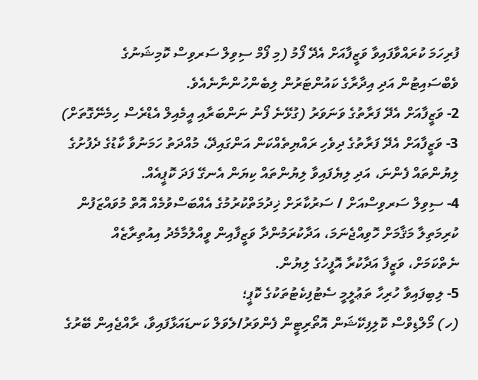ފުރިހަމަ ކުރައްވާފައިވާ ވަޒީފާއަށް އެދޭ ފޯމު (މި ފޯމް ސިވިލް ސަރވިސް ކޮމިޝަނުގެ ވެބްސައިޓުން އަދި އިދާރާގެ ކައުންޓަރުން ލިބެންހުންނާނެއެވެ.
2- ވަޒީފާއަށް އެދޭ ފަރާތުގެ ވަނަވަރު (ގުޅޭނެ ފޯނު ނަންބަރާއި އީމެއިލް އެޑްރެސް ހިމެނޭގޮތަށް)
3- ވަޒީފާއަށް އެދޭ ފަރާތުގެ ދިވެހި ރައްޔިތެއްކަން އަންގައިދޭ، މުއްދަތު ހަމަނުވާ ކާޑުގެ ދެފުށުގެ ލިޔުންތައް ފެންނަ، އަދި ލިޔެފައިވާ ލިޔުންތައް ކިޔަން އެނގޭ ފަދަ ކޮޕީއެއް.
4- ސިވިލް ސަރވިސްއަށް / ސަރުކާރަށް ޚިދުމަތްކުރުމުގެ އެއްބަސްވުމެއް އޮތް މުވައްޒަފުން ކުރިމަތިލާ މަޤާމަށް ހޮވިއްޖެނަމަ، އަދާކުރަމުންދާ ވަޒީފާއިން ވީއްލުމާމެދު އިއުތިރާޒެއް ނެތްކަމަށް، ވަޒީފާ އަދާކުރާ އޮފީހުގެ ލިޔުން.
5- ލިބިފައިވާ ހުރިހާ ތަޢުލީމީ ސެޓުފިކެޓުތަކުގެ ކޮޕީ؛
(ހ) މޯލްޑިވްސް ކޮލިފިކޭޝަން އޮތޯރިޓީން ފެންވަރު/ލެވަލް ކަނޑައަޅާފައިވާ، ރާއްޖެއިން ބޭރުގެ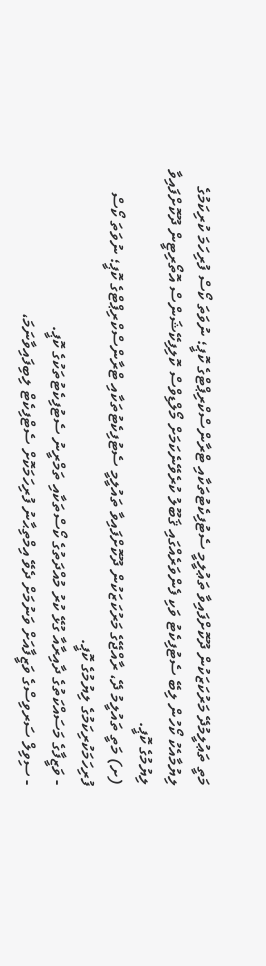މަތީ ތަޢުލީމުދޭ މަރުކަޒަކުން ދޫކޮށްފައިވާ ތަޢުލީމީ ސެޓުފިކެޓުތަކާއި ޓްރާންސްކްރިޕްޓްގެ ކޮޕީ؛ ނުވަތަ ކޯސް ފުރިހަމަ ކުރިކަމުގެ ލިޔުމާއެކު ކޯހުން ލިބޭ ސެޓުފިކެޓު ވަކި ފެންވަރެއްގައި ޤަބޫލު ކުރެވޭނެކަމަށް މޯލްޑިވްސް ކޮލިފިކޭޝަންސް އޮތޯރިޓީން ދޫކޮށްފައިވާ ލިޔުމުގެ ކޮޕީ.
(ށ) މަތީ ތައުލީމު ދޭ، ރާއްޖޭގެ މަރުކަޒަކުން ދޫކޮށްފައިވާ ތައުލީމީ ސެޓުފިކެޓުތަކާއި ޓްރާންސްކްރިޕްޓްގެ ކޮޕީ؛ ނުވަތަ ކޯސް ފުރިހަމަކުރިކަމުގެ ލިޔުމުގެ ކޮޕީ.
- ވަޒީފާގެ މަސައްކަތުގެ ދާއިރާއާ ގުޅޭ ކުރު މުއްދަތުގެ ކޯސްތަކާއި ތަމްރީނު ސެޓުފިކެޓުތަކުގެ ކޮޕީ.
- ސިވިލް ސަރވިސްގެ ވަޒީފާއަށް ވަނުމަށް ދެވޭ އިމްތިޙާނު ފުރިހަމަކޮށް ސެޓްފިކެޓް ލިބިފައިވާނަމަ،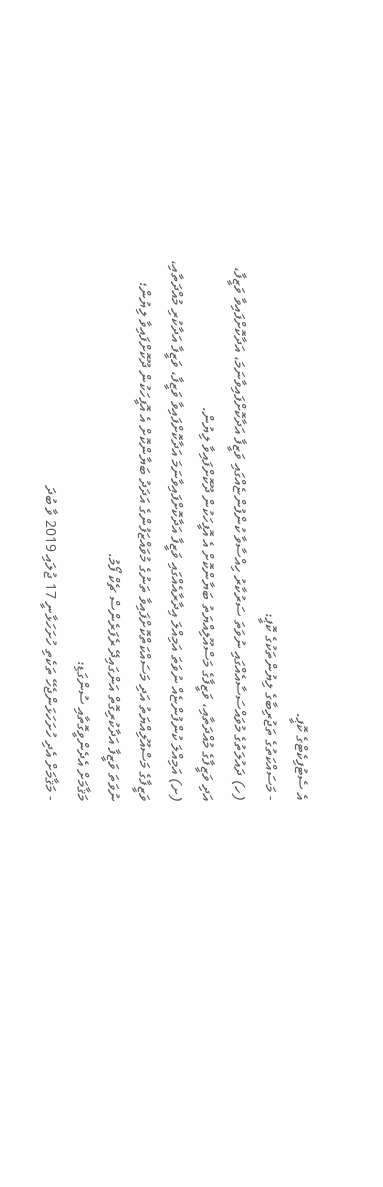އެ ސެޓުފިކެޓްގެ ކޮޕީ.
- މަސައްކަތުގެ ތަޖުރިބާގެ ލިޔުންތަކުގެ ކޮޕީ:
(ހ) ދައުލަތުގެ މުވައްސަސާއެއްގައި ނުވަތަ ސަރުކާރު ހިއްސާވާ ކުންފުންޏެއްގައި ވަޒީފާ އަދާކޮށްފައިވާނަމަ، އަދާކޮށްފައިވާ ވަޒީފާ، އަދި ވަޒީފާގެ މުއްދަތާއި، ވަޒީފާގެ މަސްއޫލިއްޔަތު ބަޔާންކޮށް އެ އޮފީހަކުން ދޫކޮށްފައިވާ ލިޔުން.
(ށ) އަމިއްލަ ކުންފުންޏެއް ނުވަތަ އަމިއްލަ އިދާރާއެއްގައި ވަޒީފާ އަދާކޮށްފައިވާނަމަ އަދާކޮށްފައިވާ ވަޒީފާ، ވަޒީފާ އަދާކުރި މުއްދަތާއި، ވަޒީފާގެ މަސްއޫލިއްޔަތު އަދި މަސައްކަތްކޮށްފައިވާ ތަނުގެ މުވައްޒަފުންގެ އަދަދު ބަޔާންކޮށް އެ އޮފީހަކުން ދޫކޮށްފައިވާ ލިޔުން؛ ނުވަތަ ވަޒީފާ އަދާކުރިގޮތް އަންގައިދޭ ރެފަރެންސް ޗެކް ފޯމު.
މަޤާމަށް އެދެންވީގޮތާއި ސުންގަޑި:
- މަޤާމަށް އެދި ހުށަހަޅަންޖެހޭ ތަކެތި ހުށަހަޅާނީ 17 ޖުލައި 2019 ވާ ބުދަ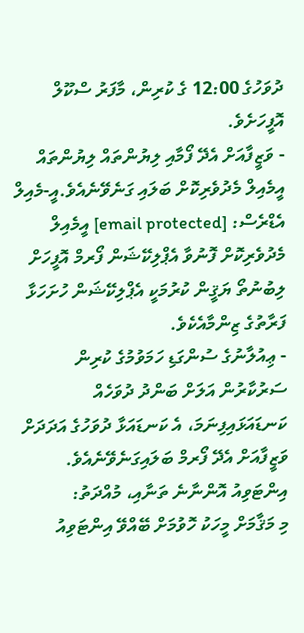ދުވަހުގެ 12:00 ގެ ކުރިން، މާފަރު ސްކޫލް އޮފީހަށެވެ.
- ވަޒީފާއަށް އެދޭ ފޯމާއި ލިޔުންތައް ލިޔުންތައް އީމެއިލް މެދުވެރިކޮށް ބަލައި ގަނެވޭނެއެވެ.އީ-މެއިލް އެޑްރެސް: [email protected] އީމެއިލް މެދުވެރިކޮށް ފޮނުވާ އެޕްލިކޭޝަން ފޯރމް އޮފީހަށް ލިބުނުތޯ ޔަޤީން ކުރުމަކީ އެޕްލިކޭޝަން ހުށަހަޅާ ފަރާތުގެ ޒިންމާއެކެވެ.
- ޢިއުލާނުގެ ސުންގަޑި ހަމަވުމުގެ ކުރިން ސަރުކާރުން އަލަށް ބަންދު ދުވަހެއް ކަނޑައަޅައިފިނަމަ، އެ ކަނޑައަޅާ ދުވަހުގެ އަދަދަށް ވަޒީފާއަށް އެދޭ ފޯރމް ބަލައިގަނެވޭނެއެވެ.
އިންޓަވިއު އޮންނާނެ ތަނާއި، މުއްދަތު:
މި މަޤާމަށް މީހަކު ހޮވުމަށް ބޭއްވޭ އިންޓަވިއު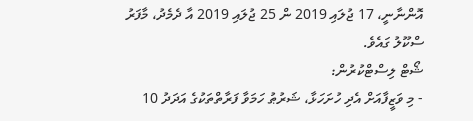އޮންނާނީ، 17 ޖުލައި 2019 ން 25 ޖުލައި 2019 އާ ދެމެދު، މާފަރު ސްކޫލު ގައެވެ.
ޝޯޓް ލިސްޓްކުރުން:
- މި ވަޒީފާއަށް އެދި ހުށަހަޅާ، ޝަރުޠު ހަމަވާ ފަރާތްތަކުގެ އަދަދު 10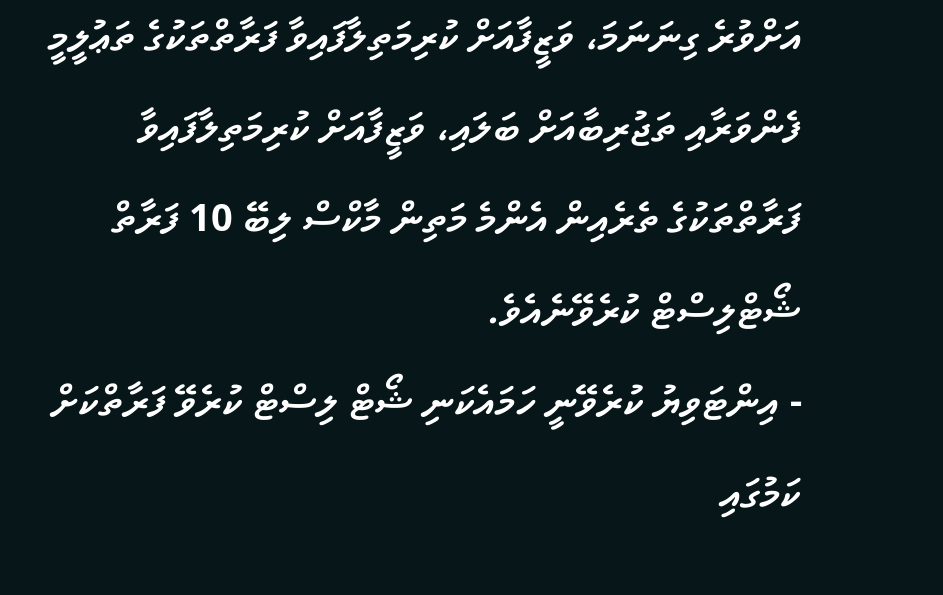އަށްވުރެ ގިނަނަމަ، ވަޒީފާއަށް ކުރިމަތިލާފައިވާ ފަރާތްތަކުގެ ތަޢުލީމީ ފެންވަރާއި ތަޖުރިބާއަށް ބަލައި، ވަޒީފާއަށް ކުރިމަތިލާފައިވާ ފަރާތްތަކުގެ ތެރެއިން އެންމެ މަތިން މާކްސް ލިބޭ 10 ފަރާތް ޝޯޓްލިސްޓް ކުރެވޭނެއެވެ.
- އިންޓަވިޔު ކުރެވޭނީ ހަމައެކަނި ޝޯޓް ލިސްޓް ކުރެވޭ ފަރާތްކަށް ކަމުގައި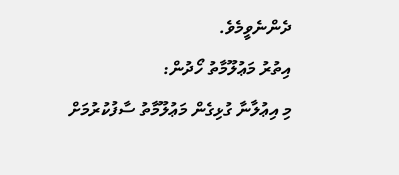ދެންނެވީމެވެ.
އިތުރު މަޢުލޫމާތު ހޯދުން:
މި އިޢުލާނާ ގުޅިގެން މަޢުލޫމާތު ސާފުކުރުމަށް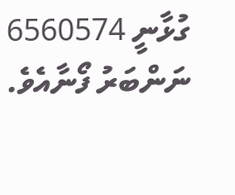ގުޅާނީ 6560574 ނަންބަރު ފޯނާއެވެ.